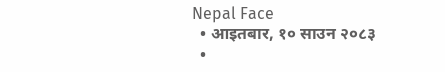Nepal Face
  • आइतबार, १० साउन २०८३
  •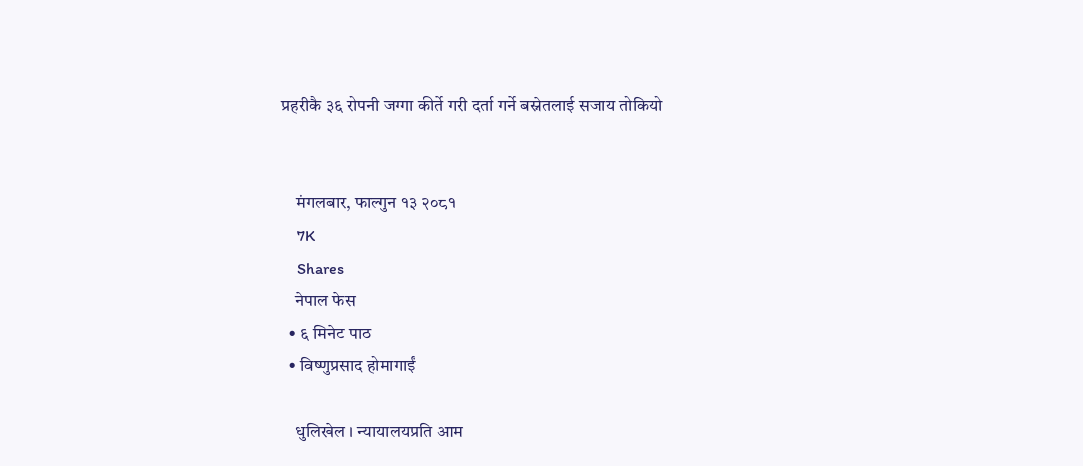प्रहरीकै ३६ रोपनी जग्गा कीर्ते गरी दर्ता गर्ने बस्नेतलाई सजाय तोकियो


    मंगलबार, फाल्गुन १३ २०८१
    7K
    Shares
    नेपाल फेस
  • ६ मिनेट पाठ
  • विष्णुप्रसाद होमागाईं

    धुलिखेल । न्यायालयप्रति आम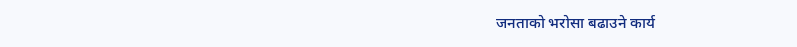जनताको भरोसा बढाउने कार्य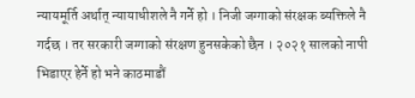न्यायमूर्ति अर्थात् न्यायाधीशले नै गर्ने हो । निजी जग्गाको संरक्षक ब्यक्तिले नै गर्दछ । तर सरकारी जग्गाको संरक्षण हुनसकेको छैन । २०२१ सालको नापी भिडाएर हेर्ने हो भने काठमाडौं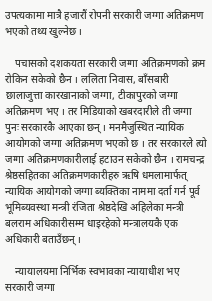उपत्यकामा मात्रै हजारौं रोपनी सरकारी जग्गा अतिक्रमण भएको तथ्य खुल्नेछ ।

    पचासको दशकयता सरकारी जग्गा अतिक्रमणको क्रम रोकिन सकेको छैन । ललिता निवास, बाँसबारी छालाजुत्ता कारखानाको जग्गा, टीकापुरको जग्गा अतिक्रमण भए । तर मिडियाको खबरदारीले ती जग्गा पुनः सरकारकै आएका छन् । मनमैजुस्थित न्यायिक आयोगको जग्गा अतिक्रमण भएको छ । तर सरकारले त्यो जग्गा अतिक्रमणकारीलाई हटाउन सकेको छैन । रामचन्द्र श्रेष्ठसहितका अतिक्रमणकारीहरु ऋषि धमलामार्फत् न्यायिक आयोगको जग्गा ब्यक्तिका नाममा दर्ता गर्न पूर्व भूमिब्यवस्था मन्त्री रंजिता श्रेष्ठदेखि अहिलेका मन्त्री बलराम अधिकारीसम्म धाइरहेको मन्त्रालयकै एक अधिकारी बताउँछन् ।

    न्यायालयमा निर्भिक स्वभावका न्यायाधीश भए सरकारी जग्गा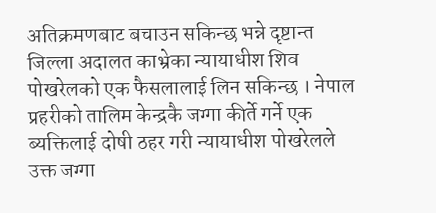अतिक्रमणबाट बचाउन सकिन्छ भन्ने दृष्टान्त जिल्ला अदालत काभ्रेका न्यायाधीश शिव पोखरेलको एक फैसलालाई लिन सकिन्छ । नेपाल प्रहरीको तालिम केन्द्रकै जग्गा कीर्ते गर्ने एक ब्यक्तिलाई दोषी ठहर गरी न्यायाधीश पोखरेलले उक्त जग्गा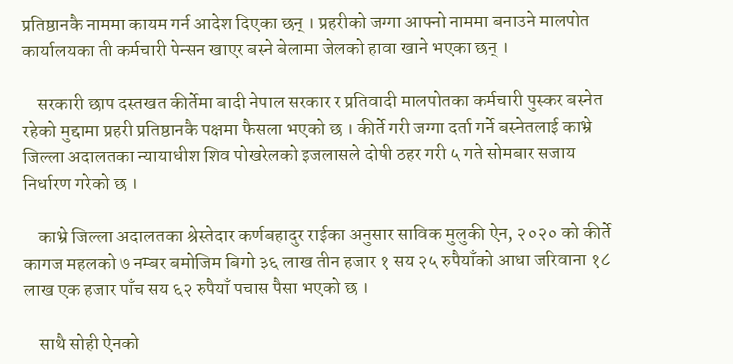प्रतिष्ठानकै नाममा कायम गर्न आदेश दिएका छन् । प्रहरीको जग्गा आफ्नो नाममा बनाउने मालपोत कार्यालयका ती कर्मचारी पेन्सन खाएर बस्ने बेलामा जेलको हावा खाने भएका छन् ।

    सरकारी छाप दस्तखत कीर्तेमा बादी नेपाल सरकार र प्रतिवादी मालपोतका कर्मचारी पुस्कर बस्नेत रहेको मुद्दामा प्रहरी प्रतिष्ठानकै पक्षमा फैसला भएको छ । कीर्ते गरी जग्गा दर्ता गर्ने बस्नेतलाई काभ्रे जिल्ला अदालतका न्यायाधीश शिव पोखरेलको इजलासले दोषी ठहर गरी ५ गते सोमबार सजाय निर्धारण गरेको छ ।

    काभ्रे जिल्ला अदालतका श्रेस्तेदार कर्णबहादुर राईका अनुसार साविक मुलुकी ऐन, २०२० को कीर्ते कागज महलको ७ नम्बर बमोजिम बिगो ३६ लाख तीन हजार १ सय २५ रुपैयाँको आधा जरिवाना १८ लाख एक हजार पाँच सय ६२ रुपैयाँ पचास पैसा भएको छ ।

    साथै सोही ऐनको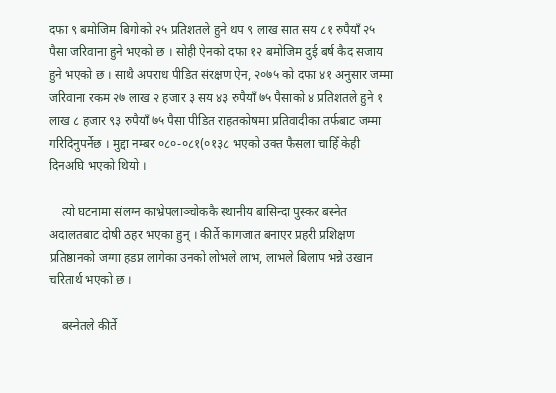दफा ९ बमोजिम बिगोको २५ प्रतिशतले हुने थप ९ लाख सात सय ८१ रुपैयाँ २५ पैसा जरिवाना हुने भएको छ । सोही ऐनको दफा १२ बमोजिम दुई बर्ष कैद सजाय हुने भएको छ । साथै अपराध पीडित संरक्षण ऐन, २०७५ को दफा ४१ अनुसार जम्मा जरिवाना रकम २७ लाख २ हजार ३ सय ४३ रुपैयाँ ७५ पैसाको ४ प्रतिशतले हुने १ लाख ८ हजार ९३ रुपैयाँ ७५ पैसा पीडित राहतकोषमा प्रतिवादीका तर्फबाट जम्मा गरिदिनुपर्नेछ । मुद्दा नम्बर ०८०-०८१(०१३८ भएको उक्त फैसला चाहिँ केही दिनअघि भएको थियो ।

    त्यो घटनामा संलग्न काभ्रेपलाञ्चोककै स्थानीय बासिन्दा पुस्कर बस्नेत अदालतबाट दोषी ठहर भएका हुन् । कीर्ते कागजात बनाएर प्रहरी प्रशिक्षण प्रतिष्ठानको जग्गा हडप्न लागेका उनको लोभले लाभ, लाभले बिलाप भन्ने उखान चरितार्थ भएको छ ।

    बस्नेतले कीर्ते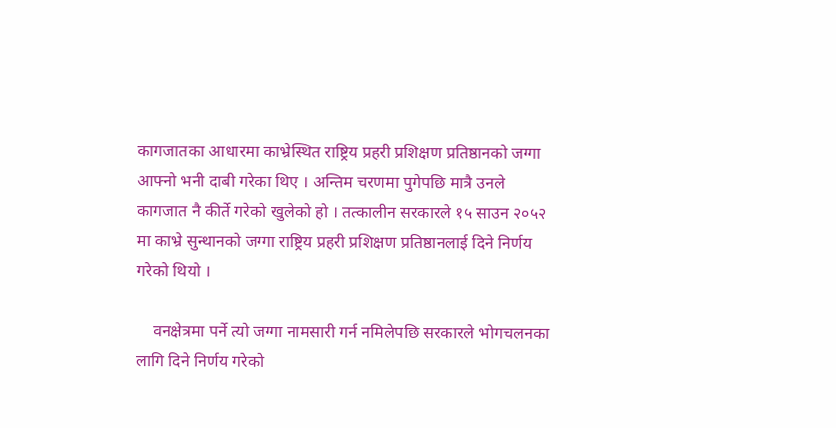कागजातका आधारमा काभ्रेस्थित राष्ट्रिय प्रहरी प्रशिक्षण प्रतिष्ठानको जग्गा आफ्नो भनी दाबी गरेका थिए । अन्तिम चरणमा पुगेपछि मात्रै उनले कागजात नै कीर्ते गरेको खुलेको हो । तत्कालीन सरकारले १५ साउन २०५२ मा काभ्रे सुन्थानको जग्गा राष्ट्रिय प्रहरी प्रशिक्षण प्रतिष्ठानलाई दिने निर्णय गरेको थियो ।

    वनक्षेत्रमा पर्ने त्यो जग्गा नामसारी गर्न नमिलेपछि सरकारले भोगचलनका लागि दिने निर्णय गरेको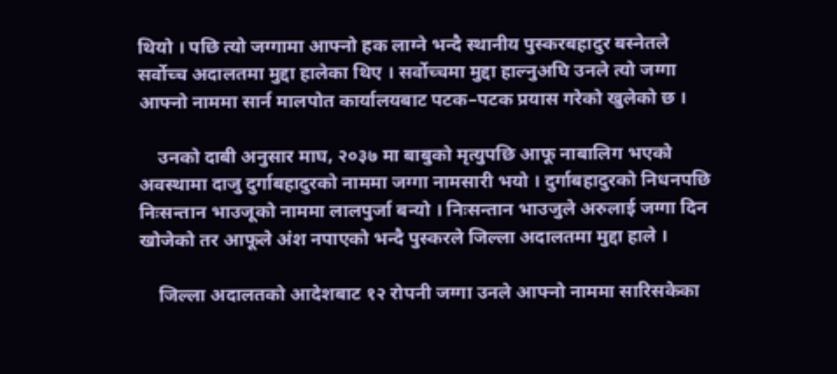थियो । पछि त्यो जग्गामा आफ्नो हक लाग्ने भन्दै स्थानीय पुस्करबहादुर बस्नेतले सर्वोच्च अदालतमा मुद्दा हालेका थिए । सर्वोच्चमा मुद्दा हाल्नुअघि उनले त्यो जग्गा आफ्नो नाममा सार्न मालपोत कार्यालयबाट पटक–पटक प्रयास गरेको खुलेको छ ।

    उनको दाबी अनुसार माघ, २०३७ मा बाबुको मृत्युपछि आफू नाबालिग भएको अवस्थामा दाजु दुर्गाबहादुरको नाममा जग्गा नामसारी भयो । दुर्गाबहादुरको निधनपछि निःसन्तान भाउजूको नाममा लालपुर्जा बन्यो । निःसन्तान भाउजुले अरुलाई जग्गा दिन खोजेको तर आफूले अंश नपाएको भन्दै पुस्करले जिल्ला अदालतमा मुद्दा हाले ।

    जिल्ला अदालतको आदेशबाट १२ रोपनी जग्गा उनले आफ्नो नाममा सारिसकेका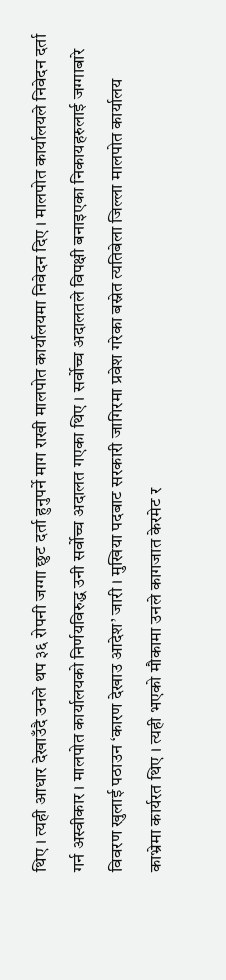थिए । त्यही आधार देखाउँदै उनले थप ३६ रोपनी जग्गा छुट दर्ता हुनुपर्ने माग राखी मालपोत कार्यालयमा निवेदन दिए । मालपोत कार्यालयले निवेदन दर्ता गर्न अस्वीकार । मालपोत कार्यालयको निर्णयविरुद्ध उनी सर्वोच्च अदालत गएका थिए । सर्वोच्च अदालतले विपक्षी बनाइएका निकायहरुलाई जग्गाबारे विवरण खुलाई पठाउन ‘कारण देखाउ आदेश’ जारी । मुखिया पदबाट सरकारी जागिरमा प्रवेश गरेका बस्नेत त्यतिबेला जिल्ला मालपोत कार्यालय काभ्रेमा कार्यरत थिए । त्यही भएको मौकामा उनले कागजात केरमेट र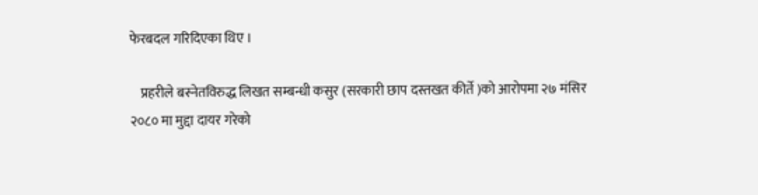फेरबदल गरिदिएका थिए ।

    प्रहरीले बस्नेतविरुद्ध लिखत सम्बन्धी कसुर (सरकारी छाप दस्तखत कीर्ते )को आरोपमा २७ मंसिर २०८० मा मुद्दा दायर गरेको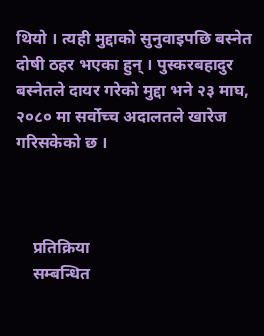थियो । त्यही मुद्दाको सुनुवाइपछि बस्नेत दोषी ठहर भएका हुन् । पुस्करबहादुर बस्नेतले दायर गरेको मुद्दा भने २३ माघ, २०८० मा सर्वोच्च अदालतले खारेज गरिसकेको छ ।



    प्रतिक्रिया
    सम्बन्धित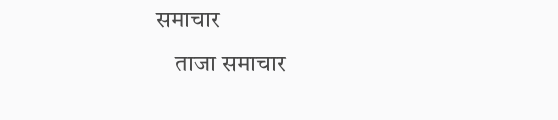समाचार
    ताजा समाचार